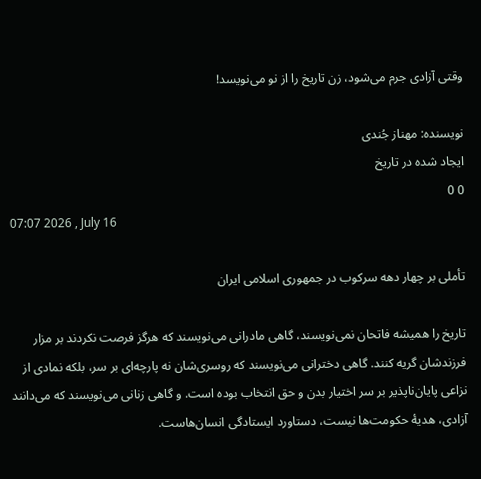وقتی آزادی جرم می‌شود، زن تاریخ را از نو می‌نویسد!

نویسنده: مهناز جُندی
ایجاد شده در تاریخ
0 0
07:07 2026 , July 16

تأملی بر چهار دهه سرکوب در جمهوری اسلامی ایران

تاریخ را همیشه فاتحان نمی‌نویسند، گاهی مادرانی می‌نویسند که هرگز فرصت نکردند بر مزار فرزندشان گریه کنند. گاهی دخترانی می‌نویسند که روسری‌شان نه پارچه‌ای بر سر، بلکه نمادی از نزاعی پایان‌ناپذیر بر سر اختیار بدن و حق انتخاب بوده است. و گاهی زنانی می‌نویسند که می‌دانند آزادی، هدیهٔ حکومت‌ها نیست، دستاورد ایستادگی انسان‌هاست.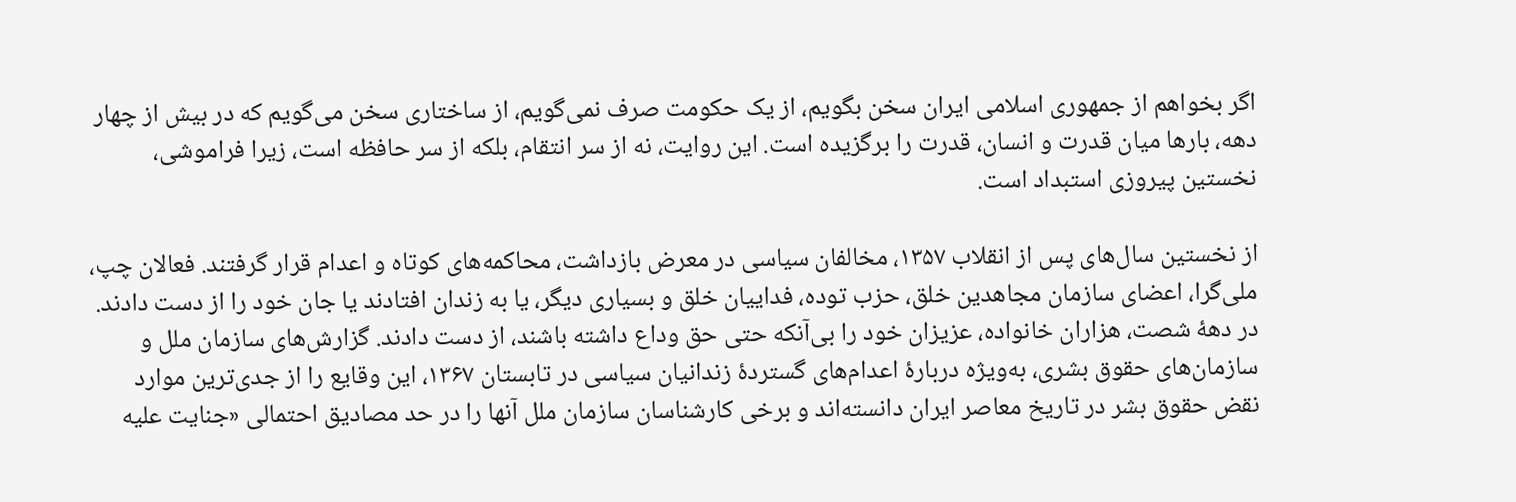اگر بخواهم از جمهوری اسلامی ایران سخن بگویم، از یک حکومت صرف نمی‌گویم، از ساختاری سخن می‌گویم که در بیش از چهار دهه، بارها میان قدرت و انسان، قدرت را برگزیده است. این روایت، نه از سر انتقام، بلکه از سر حافظه است، زیرا فراموشی، نخستین پیروزی استبداد است.

از نخستین سال‌های پس از انقلاب ۱۳۵۷، مخالفان سیاسی در معرض بازداشت، محاکمه‌های کوتاه و اعدام قرار گرفتند. فعالان چپ، ملی‌گرا، اعضای سازمان مجاهدین خلق، حزب توده، فداییان خلق و بسیاری دیگر، یا به زندان افتادند یا جان خود را از دست دادند. در دههٔ شصت، هزاران خانواده، عزیزان خود را بی‌آنکه حتی حق وداع داشته باشند، از دست دادند. گزارش‌های سازمان ملل و سازمان‌های حقوق بشری، به‌ویژه دربارهٔ اعدام‌های گستردهٔ زندانیان سیاسی در تابستان ۱۳۶۷، این وقایع را از جدی‌ترین موارد نقض حقوق بشر در تاریخ معاصر ایران دانسته‌اند و برخی کارشناسان سازمان ملل آنها را در حد مصادیق احتمالی «جنایت علیه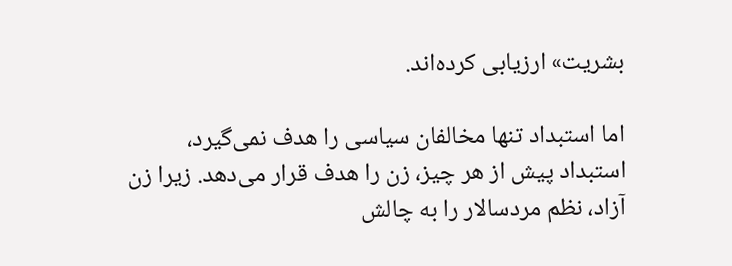بشریت» ارزیابی کرده‌اند.

اما استبداد تنها مخالفان سیاسی را هدف نمی‌گیرد، استبداد پیش از هر چیز، زن را هدف قرار می‌دهد. زیرا زن آزاد، نظم مردسالار را به چالش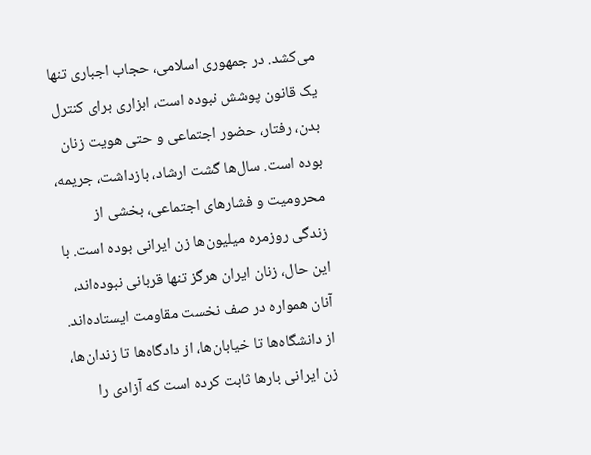می‌کشد. در جمهوری اسلامی، حجاب اجباری تنها یک قانون پوشش نبوده است، ابزاری برای کنترل بدن، رفتار، حضور اجتماعی و حتی هویت زنان بوده است. سال‌ها گشت ارشاد، بازداشت، جریمه، محرومیت و فشارهای اجتماعی، بخشی از زندگی روزمره میلیون‌ها زن ایرانی بوده است. با این حال، زنان ایران هرگز تنها قربانی نبوده‌اند، آنان همواره در صف نخست مقاومت ایستاده‌اند. از دانشگاه‌ها تا خیابان‌ها، از دادگاه‌ها تا زندان‌ها، زن ایرانی بارها ثابت کرده است که آزادی را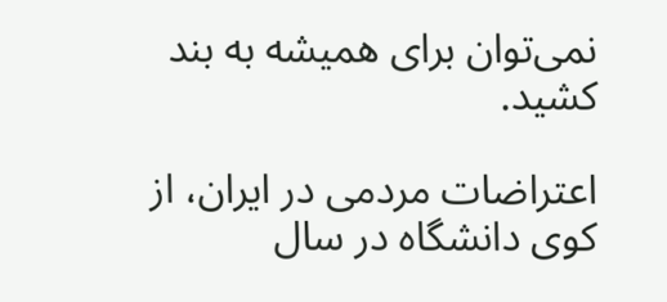نمی‌توان برای همیشه به بند کشید.

اعتراضات مردمی در ایران، از کوی دانشگاه در سال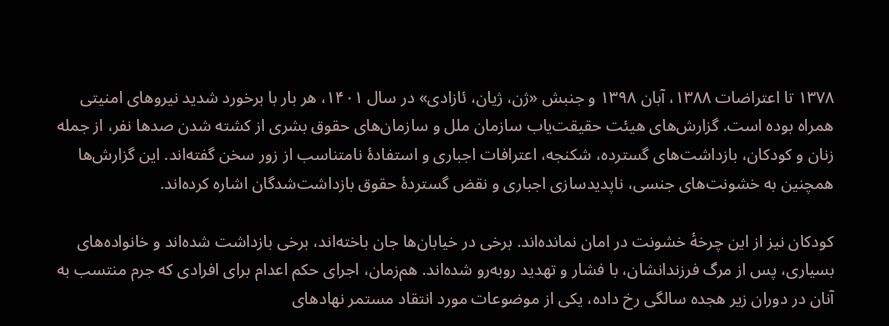۱۳۷۸ تا اعتراضات ۱۳۸۸، آبان ۱۳۹۸ و جنبش «ژن، ژیان، ئازادی» در سال ۱۴۰۱، هر بار با برخورد شدید نیروهای امنیتی همراه بوده است. گزارش‌های هیئت حقیقت‌یاب سازمان ملل و سازمان‌های حقوق بشری از کشته شدن صدها نفر، از جمله زنان و کودکان، بازداشت‌های گسترده، شکنجه، اعترافات اجباری و استفادهٔ نامتناسب از زور سخن گفته‌اند. این گزارش‌ها همچنین به خشونت‌های جنسی، ناپدیدسازی اجباری و نقض گستردهٔ حقوق بازداشت‌شدگان اشاره کرده‌اند.

کودکان نیز از این چرخهٔ خشونت در امان نمانده‌اند. برخی در خیابان‌ها جان باخته‌اند، برخی بازداشت شده‌اند و خانواده‌های بسیاری، پس از مرگ فرزندانشان، با فشار و تهدید روبه‌رو شده‌اند. هم‌زمان، اجرای حکم اعدام برای افرادی که جرم منتسب به آنان در دوران زیر هجده سالگی رخ داده، یکی از موضوعات مورد انتقاد مستمر نهادهای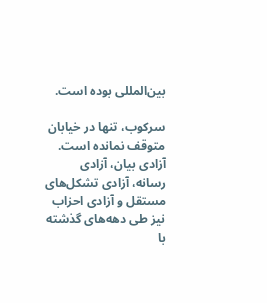بین‌المللی بوده است.

سرکوب، تنها در خیابان متوقف نمانده است. آزادی بیان، آزادی رسانه، آزادی تشکل‌های مستقل و آزادی احزاب نیز طی دهه‌های گذشته با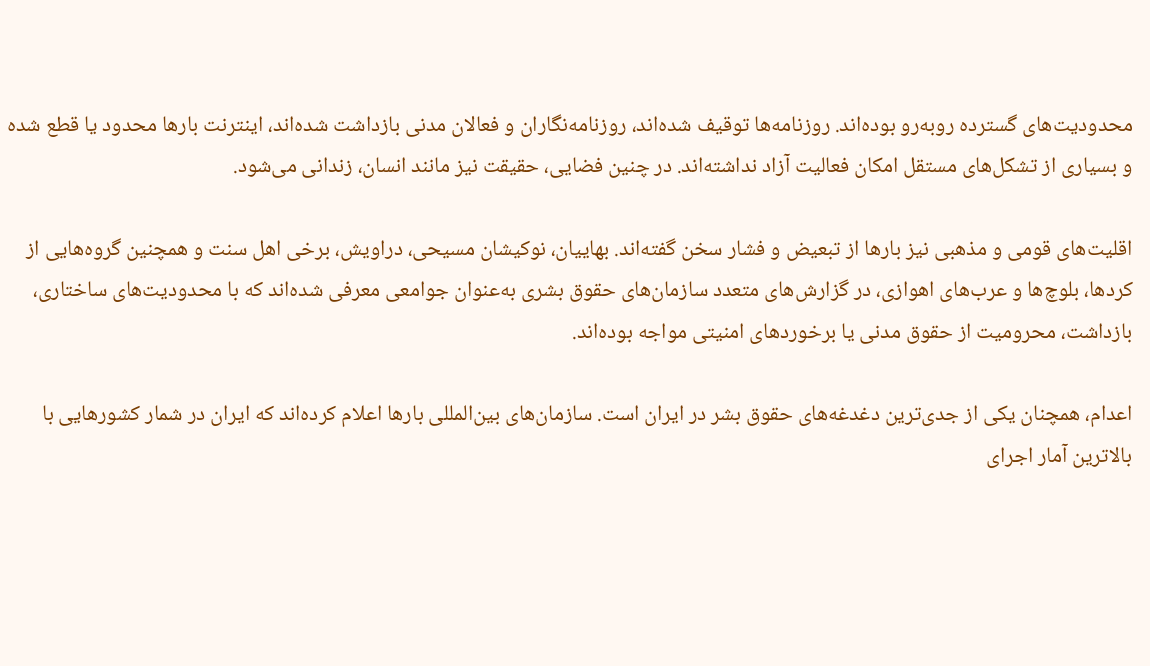محدودیت‌های گسترده روبه‌رو بوده‌اند. روزنامه‌ها توقیف شده‌اند، روزنامه‌نگاران و فعالان مدنی بازداشت شده‌اند، اینترنت بارها محدود یا قطع شده و بسیاری از تشکل‌های مستقل امکان فعالیت آزاد نداشته‌اند. در چنین فضایی، حقیقت نیز مانند انسان، زندانی می‌شود.

اقلیت‌های قومی و مذهبی نیز بارها از تبعیض و فشار سخن گفته‌اند. بهاییان، نوکیشان مسیحی، دراویش، برخی اهل سنت و همچنین گروه‌هایی از کردها، بلوچ‌ها و عرب‌های اهوازی، در گزارش‌های متعدد سازمان‌های حقوق بشری به‌عنوان جوامعی معرفی شده‌اند که با محدودیت‌های ساختاری، بازداشت، محرومیت از حقوق مدنی یا برخوردهای امنیتی مواجه بوده‌اند.

اعدام، همچنان یکی از جدی‌ترین دغدغه‌های حقوق بشر در ایران است. سازمان‌های بین‌المللی بارها اعلام کرده‌اند که ایران در شمار کشورهایی با بالاترین آمار اجرای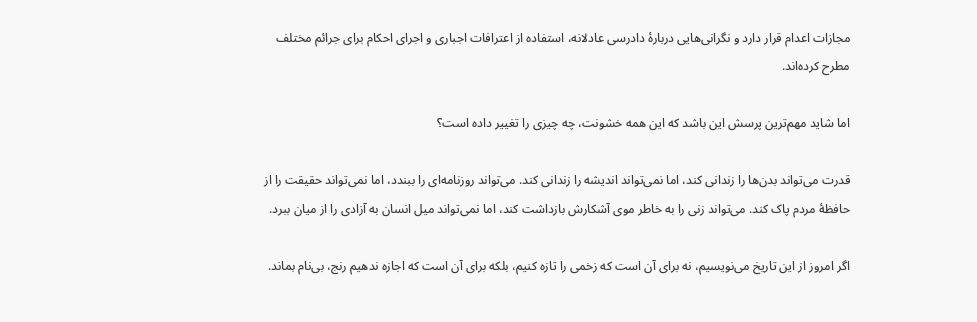مجازات اعدام قرار دارد و نگرانی‌هایی دربارهٔ دادرسی عادلانه، استفاده از اعترافات اجباری و اجرای احکام برای جرائم مختلف مطرح کرده‌اند.

اما شاید مهم‌ترین پرسش این باشد که این همه خشونت، چه چیزی را تغییر داده است؟

قدرت می‌تواند بدن‌ها را زندانی کند، اما نمی‌تواند اندیشه را زندانی کند. می‌تواند روزنامه‌ای را ببندد، اما نمی‌تواند حقیقت را از حافظهٔ مردم پاک کند. می‌تواند زنی را به خاطر موی آشکارش بازداشت کند، اما نمی‌تواند میل انسان به آزادی را از میان ببرد.

اگر امروز از این تاریخ می‌نویسیم، نه برای آن است که زخمی را تازه کنیم، بلکه برای آن است که اجازه ندهیم رنج، بی‌نام بماند.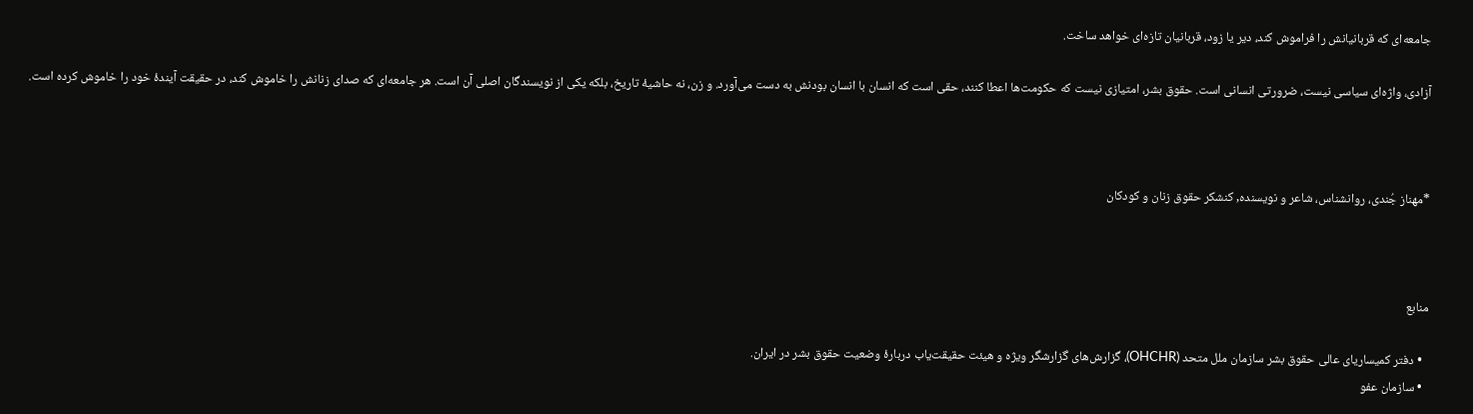جامعه‌ای که قربانیانش را فراموش کند، دیر یا زود، قربانیان تازه‌ای خواهد ساخت.

آزادی، واژه‌ای سیاسی نیست، ضرورتی انسانی است. حقوق بشر، امتیازی نیست که حکومت‌ها اعطا کنند، حقی است که انسان با انسان بودنش به دست می‌آورد. و زن، نه حاشیهٔ تاریخ، بلکه یکی از نویسندگان اصلی آن است. هر جامعه‌ای که صدای زنانش را خاموش کند، در حقیقت آیندهٔ خود را خاموش کرده است.



*مهناز جُندی، روانشناس، شاعر و نویسنده, کنشکر حقوق زنان و کودکان



منابع

  • دفتر کمیساریای عالی حقوق بشر سازمان ملل متحد (OHCHR)، گزارش‌های گزارشگر ویژه و هیئت حقیقت‌یاب دربارهٔ وضعیت حقوق بشر در ایران.
  • سازمان عفو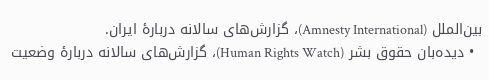بین‌الملل (Amnesty International)، گزارش‌های سالانه دربارهٔ ایران.
  • دیده‌بان حقوق بشر (Human Rights Watch)، گزارش‌های سالانه دربارهٔ وضعیت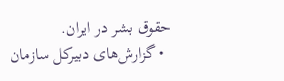حقوق بشر در ایران.
  • گزارش‌های دبیرکل سازمان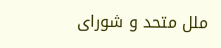ملل متحد و شورای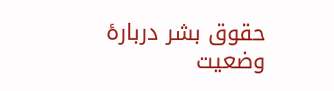حقوق بشر دربارهٔ وضعیت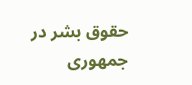حقوق بشر در جمهوری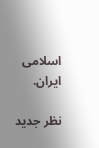اسلامی ایران.

نظر جدید